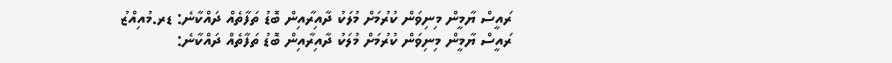ރައީސް ޔާމީން މިނިވަން ކުރުމަށް މުލަކު ދާއިރާއިން ބޮޑު ތަފާތެއް ދައްކާނެ: ޑރ.މުއިއްޒު
ރައީސް ޔާމީން މިނިވަން ކުރުމަށް މުލަކު ދާއިރާއިން ބޮޑު ތަފާތެއް ދައްކާނެ: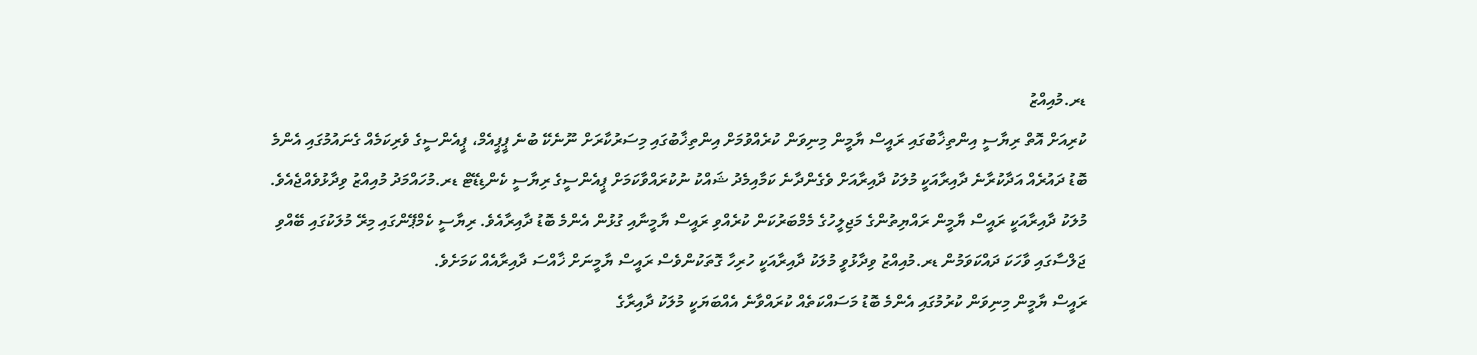ޑރ.މުއިއްޒު
ކުރިއަށް އޮތް ރިޔާސީ އިންތިޚާބުގައި ރައީސް ޔާމީން މިނިވަން ކުރެއްވުމަށް އިންތިޚާބުގައި މިސަރުކާރަށް ނޫނެކޭ ބުނެ ޕީޕީއެމް، ޕީއެންސީގެ ވެރިކަމެއް ގެނައުމުގައި އެންމެ ބޮޑު ދައުރެއް އަދާކުރާނެ ދާއިރާއަކީ މުލަކު ދާއިރާއަށް ވެގެންދާނެ ކަމާއިމެދު ޝައްކު ނުކުރައްވާކަމަށް ޕީއެންސީގެ ރިޔާސީ ކެންޑިޑޭޓް ޑރ.މުހައްމަދު މުއިއްޒު ވިދާޅުވެއްޖެއެވެ.
މުލަކު ދާއިރާއަކީ ރައީސް ޔާމީން ރައްޔިތުންގެ މަޖިލީހުގެ މެމްބަރުކަން ކުރެއްވި ރައީސް ޔާމީނާއި ގުޅުން އެންމެ ބޮޑު ދާއިރާއެވެ. ރިޔާސީ ކެމްޕޭންގައި މިރޭ މުލަކުގައި ބޭއްވި ޖަލްސާގައި ވާހަކަ ދައްކަވަމުން ޑރ.މުއިއްޒު ވިދާޅުވީ މުލަކު ދާއިރާއަކީ ހުރިހާ ގޮތަކުންވެސް ރައީސް ޔާމީނަށް ޚާއްސަ ދާއިރާއެއް ކަމަށެވެ.
ރައީސް ޔާމީން މިނިވަން ކުރުމުގައި އެންމެ ބޮޑު މަސައްކަތެއް ކުރައްވާނެ އެއްބަޔަކީ މުލަކު ދާއިރާގެ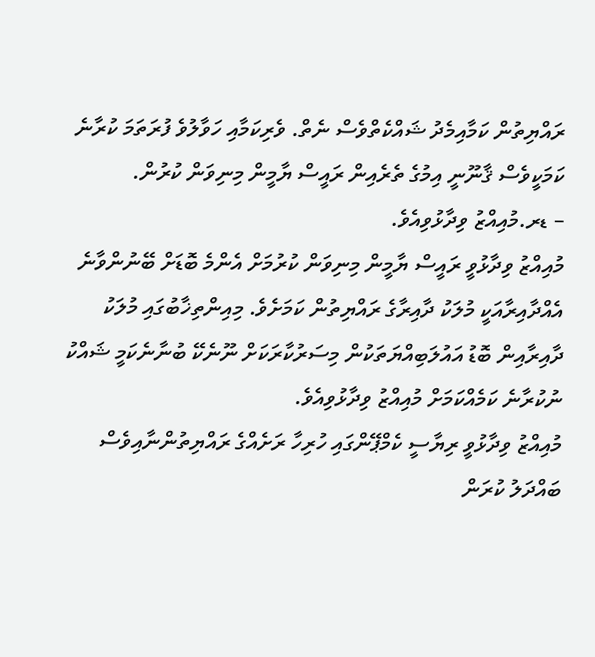ރައްޔިތުން ކަމާއިމެދު ޝައްކެތްވެސް ނެތް. ވެރިކަމާއި ހަވާލުވެ ފުރަތަމަ ކުރާނެ ކަމަކީވެސް ޤާނޫނީ އިމުގެ ތެރެއިން ރައީސް ޔާމީން މިނިވަން ކުރުން.
– ޑރ.މުއިއްޒު ވިދާޅުވިއެވެ.
މުއިއްޒު ވިދާޅުވީ ރައީސް ޔާމީން މިނިވަން ކުރުމަށް އެންމެ ބޮޑަށް ބޭނުންވާނެ އެއްދާއިރާއަކީ މުލަކު ދާއިރާގެ ރައްޔިތުން ކަމަށެވެ. މިއިންތިޚާބުގައި މުލަކު ދާއިރާއިން ބޮޑު އައުލަބިއްޔަތަކުން މިސަރުކާރަކަށް ނޫނެކޭ ބުނާނެކަމީ ޝައްކު ނުކުރާނެ ކަމެއްކަމަށް މުއިއްޒު ވިދާޅުވިއެވެ.
މުއިއްޒު ވިދާޅުވީ ރިޔާސީ ކެމްޕޭންގައި ހުރިހާ ރަށެއްގެ ރައްޔިތުންނާއިވެސް ބައްދަލު ކުރަން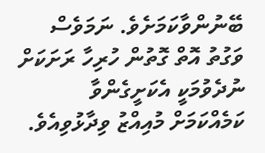ބޭނުންވާކަމަށެވެ. ނަމަވެސް ވަގުތު އޮތް ގޮތުން ހުރިހާ ރަށަކަށް ނުދެވުމަކީ އެކަށީގެންވާ ކަމެއްކަމަށް މުއިއްޒު ވިދާޅުވިއެވެ.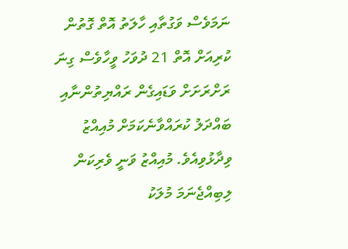ނަމަވެސް ވަގުތާއި ހާލަތު އޮތް ގޮތުން ކުރިއަށް އޮތް 21 ދުވަހު ވީހާވެސް ގިނަ ރަށްރަށަށް ވަޑައިގެން ރައްޔިތުންނާއި ބައްދަލު ކުރައްވާނެކަމަށް މުއިއްޒު ވިދާޅުވިއެވެ. މުއިއްޒު ވަނީ ވެރިކަން ލިބިއްޖެނަމަ މުލަކު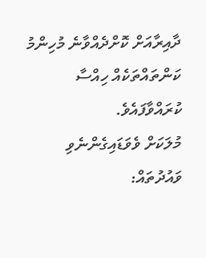ދާއިރާއަށް ކޮށްދެއްވާނެ މުހިންމު ކަންތައްތަކެއް ހިއްސާ ކުރައްވާފައެވެ.
މުލަކަށް ވެވަޑައިގެންނެވި ވައުދުތައް: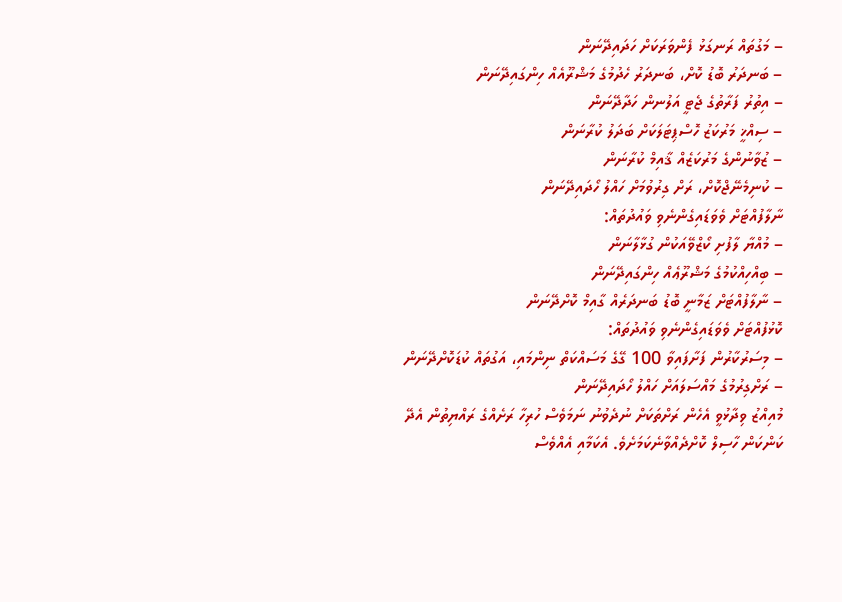– މަގުތައް ރަނގަޅު ފެންވަރަކަށް ހަދައިދޭނަން
– ބަނދަރު ބޮޑު ކޮށް، ބަނދަރު ހެދުމުގެ މަޝްރޫއެއް ހިންގައިދޭނަން
– އިތުރު ފަރާތުގެ ޖެޓީ އަލުނން ހަދާދޭނަން
– ސިއްޚީ މަރުކަޒު ހޮސްޕިޓަލަކަށް ބަދަލު ކުރާނަން
– ޒުވާނުންގެ މަރުކަޒެއް ޤާއިމް ކުރާނަން
– ކުނިމެނޭޖްކޮށް، ރަށް ގިރުވުމަށް ހައްލު ހޯދައިދޭނަން
ނާލާފުއްޓަށް ވެވަޑައިގެންނެވި ވައުދުތައް:
– މުއްޔާ ލާފުށި ކޯޒްވޭއަކުން ގުޅާލާނަން
– ބިއްހިއްކުމުގެ މަޝްރޫޢެއް ހިންގައިދޭނަން
– ނާލާފުއްޓަށް ޒަމާނީ ބޮޑު ބަނދަރެއް ގާއިމް ކޮށްދޭނަން
ކޮޅުފުއްޓަށް ވެވަޑައިގެންނެވި ވައުދުތައް:
– މިސަރުކާރުން ފަށާފައިވާ 100 ގޭގެ މަސައްކަތް ނިންމައި، އަގުތައް ކުޑަކޮށްދޭނަން
– ރަށްގިރުމުގެ މައްސަލައަށް ހައްލު ހޯދައިދޭނަން
މުއިއްޒު ވިދާޅުވީ އެހެން ރަށްތަކަށް ނުދެވުނު ނަމަވެސް ހުރިހާ ރަށެއްގެ ރައްޔިތުން އެދޭ ކަންކަން ހާސިލް ކޮށްދެއްވާނެކަމަށެވެ. އެކަމާއި އެއްވެސް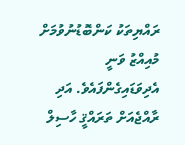ރައްޔިތަކު ކަންބޮޑުނުވުމަށް މުއިއްޒު ވަނީ އެދިވަޑައިގެންފައެވެ. އަދި ރާއްޖެއަށް ތަރައްޤީ ހާސިލް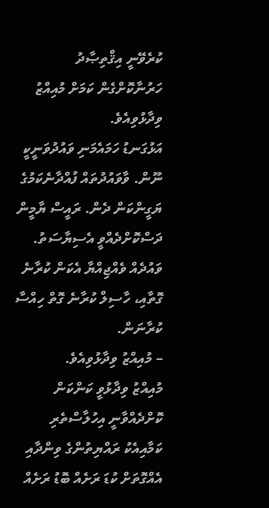ކުރެވޭނީ އިޤްތިޞާދު ހަރުނާކޮށްގެން ކަމަށް މުއިއްޒު ވިދާޅުވިއެވެ.
އަޅުގަނޑު ހަމައެމަނި ވައުދުވަނީކީ ނޫން. ވާވައުދުތައް ފުއްދާނެކަމުގެ ޔަގީންކަން ދެން. ރައީސް ޔާމީން ދަސްކޮށްދެއްވީ އެސިޔާސަތު. ވައުދެއް ވެއްޖިއްޔާ އެކަން ކުރާނެ ގޮތާއި، ހާސިލް ކުރާނެ ގޮތް ހިއްސާ ކުރާނަން.
– މުއިއްޒު ވިދާޅުވިއެވެ.
މުއިއްޒު ވިދާޅުވީ ކަންކަން ކޮށްދެއްވާނީ އިހުލާސްތެރި ކަމާއިއެކު ރައްޔިތުންގެ ވިންދާއި އެއްގޮތަށް ކުޑަ ރަށެއް ބޮޑު ރަށެއް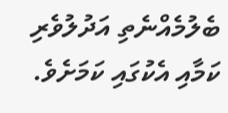ބެލުމެއްނެތި އަދުލުވެރި ކަމާއި އެކުގައި ކަމަށެވެ.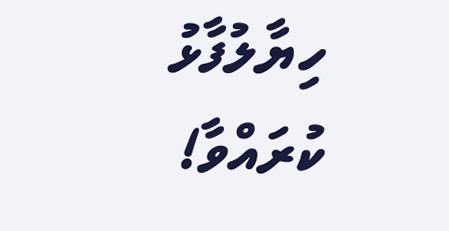ހިޔާލުފާޅު ކުރައްވާ!